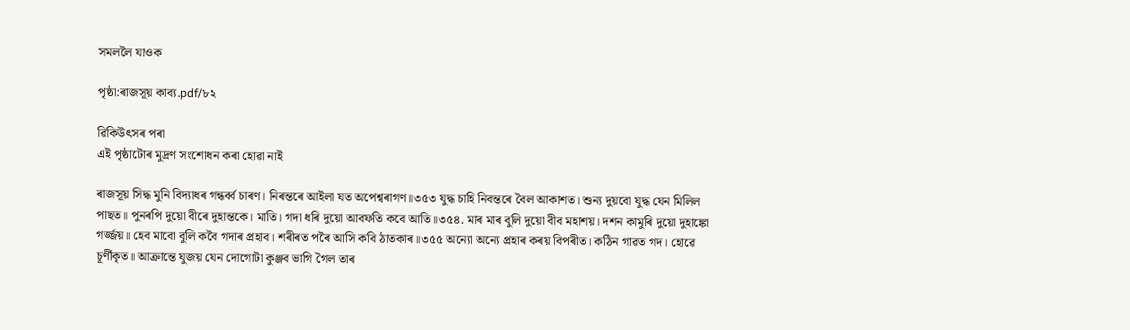সমললৈ যাওক

পৃষ্ঠা:ৰাজসূয় কাব্য.pdf/৮২

ৱিকিউৎসৰ পৰা
এই পৃষ্ঠাটোৰ মুদ্ৰণ সংশোধন কৰা হোৱা নাই

ৰাজসূয় সিদ্ধ মুনি বিদ্যাধৰ গন্ধৰ্ব্ব চাৰণ। নিৰন্তৰে আইলা যত অপেশ্বৰাগণ॥৩৫৩ যুদ্ধ চাহি নিবন্তৰে বৈল আকাশত। শুন্য দুয়বো যুদ্ধ যেন মিলিল পাছত॥ পুনৰপি দুয়ো বীৰে দুহান্তকে। মাতি। গদা ধৰি দুয়ো আবফতি কবে আতি॥৩৫৪. মাৰ মাৰ বুলি দুয়ো বীব মহাশয়। দশন কামুৰি দুয়ো দুহাঙ্কো গৰ্জ্জয়॥ হেব মাবো বুলি কবৈ গদাৰ প্ৰহাব। শৰীৰত পৰৈ আসি কবি ঠাতকাৰ॥৩৫৫ অন্যো অন্যে প্ৰহাৰ কৰয় বিপৰীত। কঠিন গাৱত গদ। হোৱে চূৰ্ণীকৃত॥ আক্ৰান্তে যুজয় যেন দোগোটা কুঞ্জব ভাগি গৈল তাৰ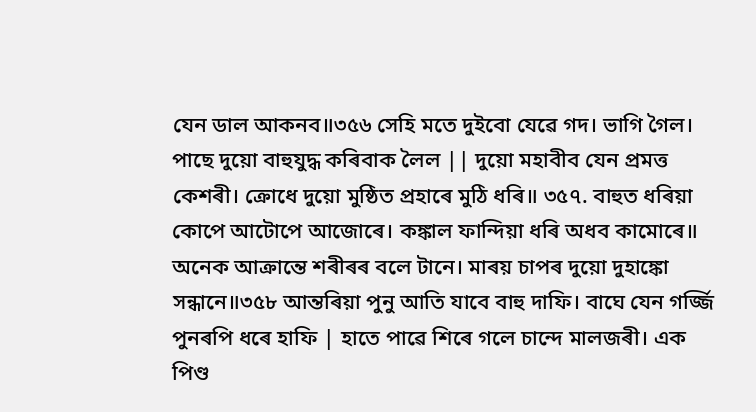যেন ডাল আকনব॥৩৫৬ সেহি মতে দুইবো যেৱে গদ। ভাগি গৈল। পাছে দুয়ো বাহুযুদ্ধ কৰিবাক লৈল || দুয়ো মহাবীব যেন প্ৰমত্ত কেশৰী। ক্ৰোধে দুয়ো মুষ্ঠিত প্ৰহাৰে মুঠি ধৰি॥ ৩৫৭. বাহুত ধৰিয়া কোপে আটোপে আজোৰে। কঙ্কাল ফান্দিয়া ধৰি অধব কামোৰে॥ অনেক আক্ৰান্তে শৰীৰৰ বলে টানে। মাৰয় চাপৰ দুয়ো দুহাঙ্কো সন্ধানে॥৩৫৮ আন্তৰিয়া পুনু আতি যাবে বাহু দাফি। বাঘে যেন গৰ্জ্জি পুনৰপি ধৰে হাফি | হাতে পাৱে শিৰে গলে চান্দে মালজৰী। এক পিণ্ড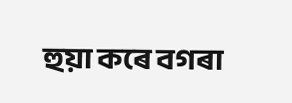হুয়া কৰে বগৰা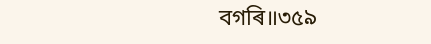বগৰি॥৩৫৯